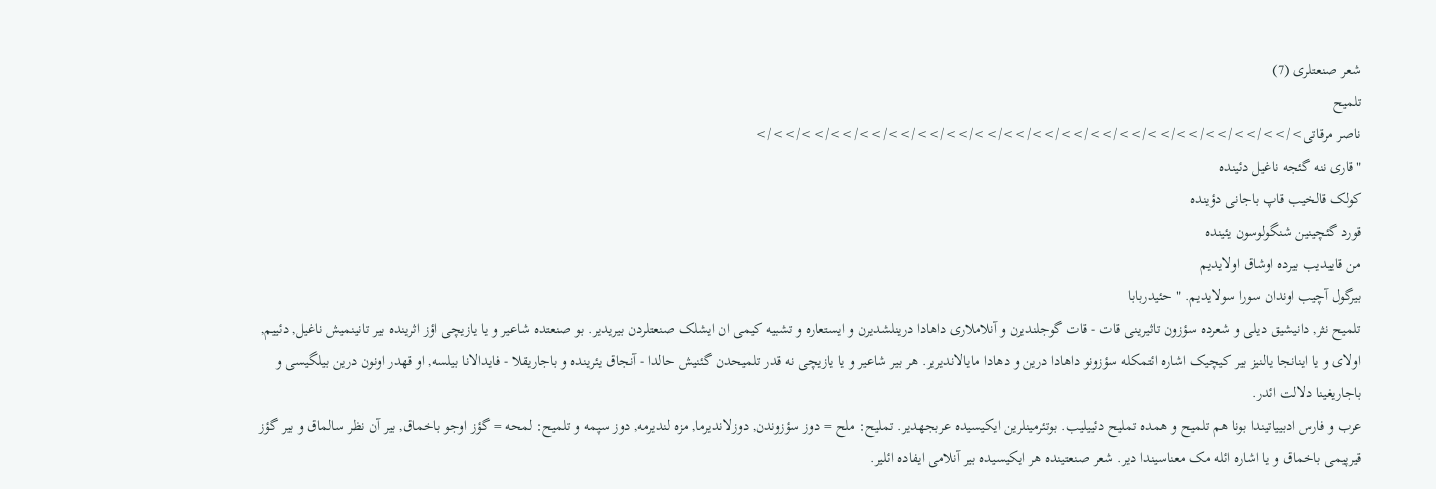شعر صنعتلری (7)
تلمیح
ناصر مرقاتی>/>>/>>/>>/>>/>>/>>/>>/>>/>>/>>/>>/>>/>>/>>/>>/>>/>>/>>/>
"قاری ننه گئجه ناغیل دئینده
کولک قالخیب قاپ باجانی دؤینده
قورد گئچینین شنگولوسون یئینده
من قاییدیب بیرده اوشاق اولایدیم
بیرگول آچیب اوندان سورا سولایدیم. " حئیدربابا
تلمیح نثر, دانیشیق دیلی و شعرده سؤزون تاثیرینی قات - قات گوجلندیرن و آنلاملاری داهادا درینلشدیرن و ایستعاره و تشبیه کیمی ان ایشلک صنعتلردن بیریدیر. بو صنعتده شاعیر و یا یازیچی اؤز اثرینده بیر تانینمیش ناغیل, دئییم, اولای و یا اینانجا یالنیز بیر کیچیک اشاره ائتمکله سؤزونو داهادا درین و دهادا مایالاندیریر. هر بیر شاعیر و یا یازیچی نه قدر تلمیحدن گئنیش حالدا - آنجاق یئرینده و باجاریقلا - فایدالانا بیلسه, او قهدر اونون درین بیلگیسی و باجاریغینا دلالت ائدر.
عرب و فارس ادبییاتیندا بونا هم تلمیح و همده تملیح دئییلیب. بوتئرمینلرین ایکیسیده عربجهدیر. تملیح: ملح = دوز سؤزوندن, دوزلاندیرما, مزه لندیرمه, دوز سپمه و تلمیح: لمحه = گؤز اوجو باخماق, بیر آن نظر سالماق و بیر گؤز قیرپیمی باخماق و یا اشاره ائله مک معناسیندا دیر. شعر صنعتینده هر ایکیسیده بیر آنلامی ایفاده ائلیر.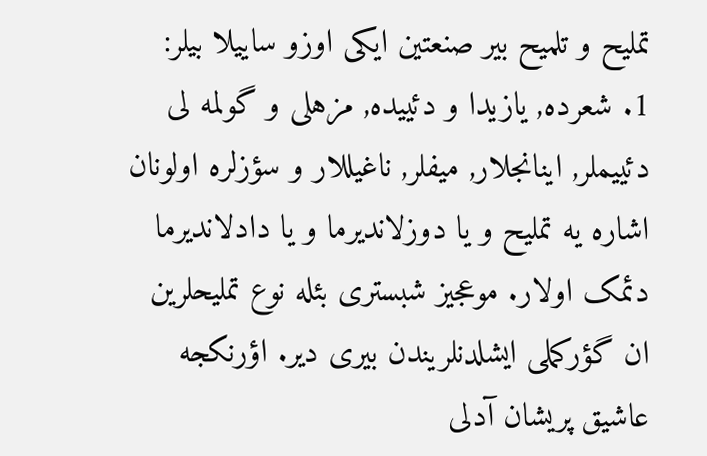تملیح و تلمیح بیر صنعتین ایکی اوزو ساییلا بیلر:
1. شعرده, یازیدا و دئییده, مزهلی و گولمه لی دئییملر, اینانجلار, میفلر, ناغیللار و سؤزلره اولونان اشاره یه تملیح و یا دوزلاندیرما و یا دادلاندیرما دئمک اولار. موعجیز شبستری بئله نوع تملیحلرین ان گؤرکملی ایشلدنلریندن بیری دیر. اؤرنکجه عاشیق پریشان آدلی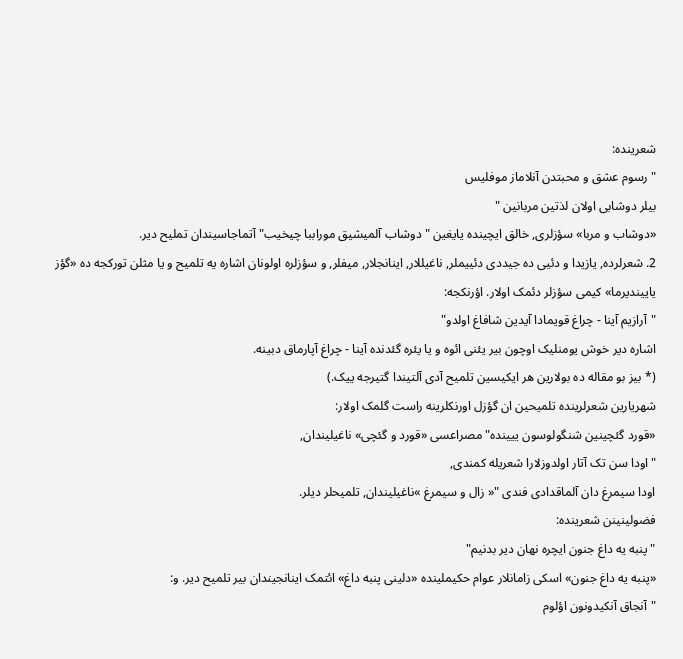شعرینده:
"رسوم عشق و محبتدن آنلاماز موفلیس
بیلر دوشابی اولان لذتین مربانین "
«دوشاب و مربا» سؤزلری, خالق ایچینده یایغین "دوشاب آلمیشیق موراببا چیخیب" آتماجاسیندان تملیح دیر.
2. شعرلرده, یازیدا و دئیی ده جیددی دئییملر, ناغیللار, اینانجلار, میفلر, و سؤزلره اولونان اشاره یه تلمیح و یا مثلن تورکجه ده «گؤز یاییندیرما» کیمی سؤزلر دئمک اولار. اؤرنکجه:
"آرازیم آینا - چراغ قویمادا آیدین شافاغ اولدو"
اشاره دیر خوش یومنلیک اوچون بیر یئنی ائوه و یا یئره گئدنده آینا - چراغ آپارماق دبینه.
(* بیز بو مقاله ده بولارین هر ایکیسین تلمیح آدی آلتیندا گتیرجه ییک.)
شهریارین شعرلرینده تلمیحین ان گؤزل اورنکلرینه راست گلمک اولار:
«قورد گئچینین شنگولوسون ییینده" مصراعسی «قورد و گئچی» ناغیلیندان,
"اودا سن تک آتار اولدوزلارا شعریله کمندی,
اودا سیمرغ دان آلماقدادی فندی "« زال و سیمرغ »ناغیلیندان, تلمیحلر دیلر.
فضولینینن شعرینده:
"پنبه یه داغ جنون ایچره نهان دیر بدنیم"
«پنبه یه داغ جنون» اسکی زامانلار عوام حکیملینده «دلینی پنبه داغ» ائتمک اینانجیندان بیر تلمیح دیر. و:
"آنجاق آنکیدونون اؤلوم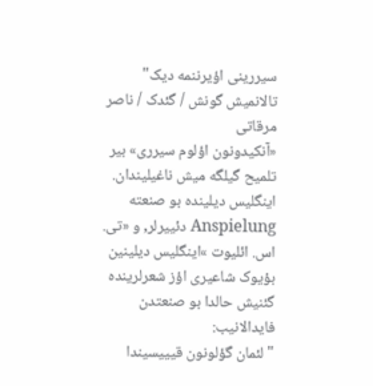سیررینی اؤیرننمه دیک"
تالانمیش گونش / گئدک / ناصر مرقاتی
«آنکیدونون اؤلوم سیرری» بیر تلمیح گیلگه میش ناغیلیندان.
اینگلیس دیلینده بو صنعته Anspielung دئییرلر, و «تی. اس. ائلیوت »اینگلیس دیلینین بؤیوک شاعیری اؤز شعرلرینده گئنیش حالدا بو صنعتدن فایدالانیب:
"لئمان گؤلونون قیییسیندا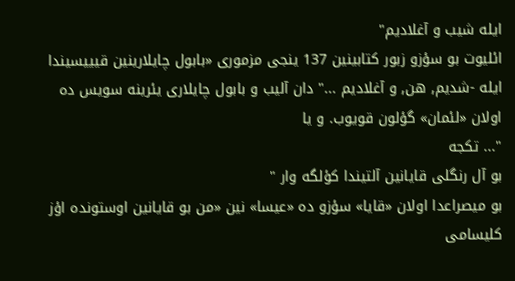ایله شیب و آغلادیم"
ائلیوت بو سؤزو زبور کتابینین 137 ینجی مزموری «بابول چایلارینین قیییسیندا ایله -شدیم, هن, و آغلادیم ..." دان آلیب و بابول چایلاری یئرینه سویس ده اولان «لئمان» گؤلون قویوب. و یا
"... تکجه
بو آل رنگلی قایانین آلتیندا کؤلگه وار "
بو میصراعدا اولان «قایا» سؤزو ده «عیسا» نین «من بو قایانین اوستونده اؤز کلیسامی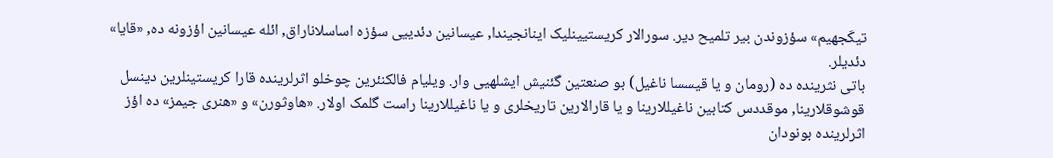تیکَجهیم» سؤزوندن بیر تلمیح دیر. سورالار کریستیینلیک اینانجیندا, عیسانین دئدییی سؤزه اساسلاناراق, ائله عیسانین اؤزونه ده, «قایا» دئدیلر.
باتی نثرینده ده (رومان و یا قیسسا ناغیل) بو صنعتین گئنیش ایشلهیی وار. ویلیام فالکنئرین چوخلو اثرلرینده قارا کریستینلرین دینسل قوشوقلارینا, موقددس کتابین ناغیللارینا و یا قارالارین تاریخلری و یا ناغیللارینا راست گلمک اولار. «هاوثورن» و «هنری جیمز» ده اؤز اثرلرینده بونودان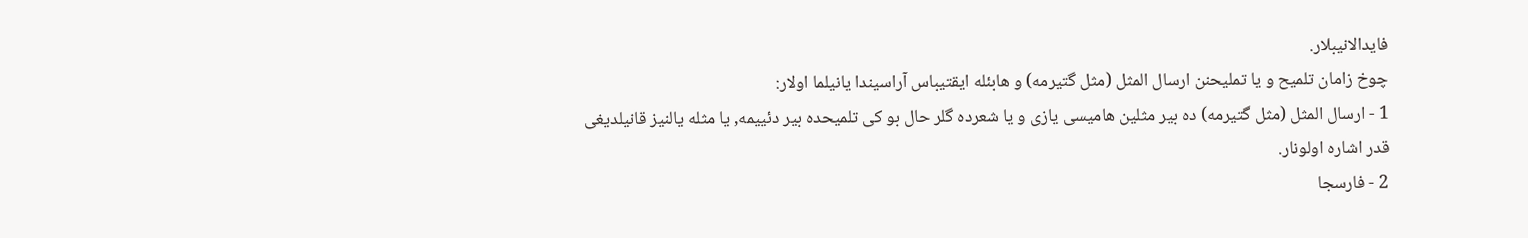فایدالانیبلار.
چوخ زامان تلمیح و یا تملیحنن ارسال المثل (مثل گتیرمه) و هابئله ایقتیباس آراسیندا یانیلما اولار:
1 - ارسال المثل (مثل گتیرمه) ده بیر مثلین هامیسی یازی و یا شعرده گلر حال بو کی تلمیحده بیر دئییمه, یا مثله یالنیز قانیلدیغی قدر اشاره اولونار.
2 - فارسجا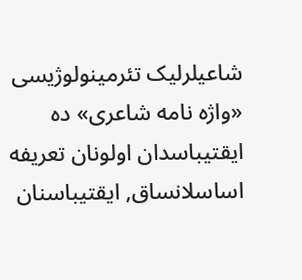شاعیلرلیک تئرمینولوژیسی «واژه نامه شاعری» ده ایقتیباسدان اولونان تعریفه اساسلانساق, ایقتیباسنان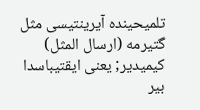تلمیحینده آیرینتیسی مثل گتیرمه (ارسال المثل) کیمیدیر; یعنی ایقتیباسدا بیر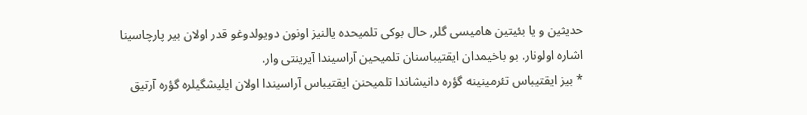حدیثین و یا بئیتین هامیسی گلر, حال بوکی تلمیحده یالنیز اونون دویولدوغو قدر اولان بیر پارچاسینا اشاره اولونار. بو باخیمدان ایقتیباسنان تلمیحین آراسیندا آیرینتی وار.
* بیز ایقتیباس تئرمینینه گؤره دانیشاندا تلمیحنن ایقتیباس آراسیندا اولان ایلیشگیلره گؤره آرتیق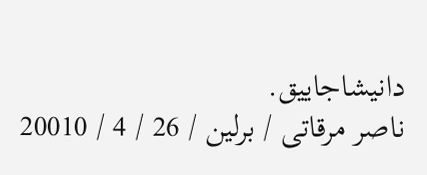دانیشاجاییق.
ناصر مرقاتی / برلین / 26 / 4 / 20010